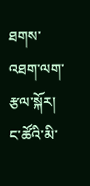ཐགས་འཐག་ལག་རྩལ་སྐོར།
ང་ཚོའི་མི་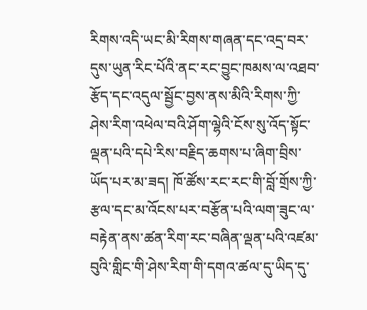རིགས་འདི་ཡང་མི་རིགས་གཞན་དང་འདྲ་བར་དུས་ཡུན་རིང་པོའི་ནང་རང་བྱུང་ཁམས་ལ་འཐབ་རྩོད་དང་འདུལ་སྦྱོང་བྱས་ནས་མིའི་རིགས་ཀྱི་ཤེས་རིག་འཕེལ་བའི་ཤོག་ལྷེའི་ངོས་སུ་འོད་སྟོང་ལྡན་པའི་དཔེ་རིས་བརྗིད་ཆགས་པ་ཞིག་བྲིས་ཡོད་པར་མ་ཟད། ཁོ་ཚོས་རང་རང་གི་བློ་གྲོས་ཀྱི་རྩལ་དང་མ་འོངས་པར་བརྩོན་པའི་ལག་ཟུང་ལ་བརྟེན་ནས་ཚན་རིག་རང་བཞིན་ལྡན་པའི་འཛམ་བུའི་གླིང་གི་ཤེས་རིག་གི་དགའ་ཚལ་དུ་ཡིད་དུ་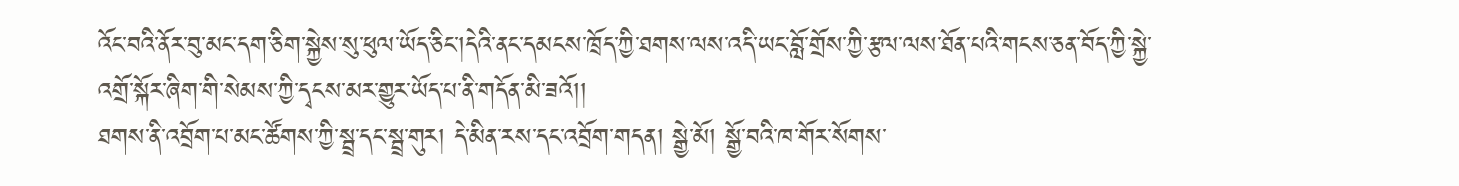འོང་བའི་ནོར་བུ་མང་དག་ཅིག་སྐྱེས་སུ་ཕུལ་ཡོད་ཅིང་།དེའི་ནང་དམངས་ཁྲོད་ཀྱི་ཐགས་ལས་འདི་ཡང་བློ་གྲོས་ཀྱི་རྩལ་ལས་ཐོན་པའི་གངས་ཅན་བོད་ཀྱི་སྐྱེ་འགྲོ་སྐོར་ཞིག་གི་སེམས་ཀྱི་དྭངས་མར་གྱུར་ཡོད་པ་ནི་གདོན་མི་ཟའོ།།
ཐགས་ནི་འབྲོག་པ་མང་ཚོགས་ཀྱི་སྦྲ་དང་སྦྲ་གུར། དེ་མིན་རས་དང་འབྲོག་གདན། སྒྱེ་མོ། སྒྱོ་བའི་ཁ་གོར་སོགས་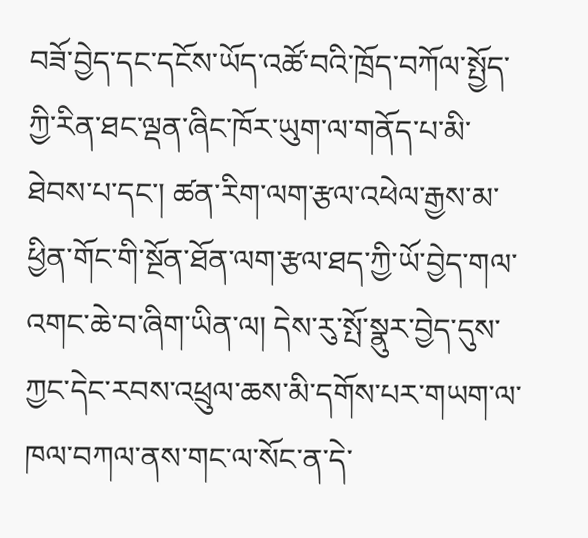བཟོ་བྱེད་དང་དངོས་ཡོད་འཚོ་བའི་ཁྲོད་བཀོལ་སྤྱོད་ཀྱི་རིན་ཐང་ལྡན་ཞིང་ཁོར་ཡུག་ལ་གནོད་པ་མི་ཐེབས་པ་དང་། ཚན་རིག་ལག་རྩལ་འཕེལ་རྒྱས་མ་ཕྱིན་གོང་གི་སྔོན་ཐོན་ལག་རྩལ་ཐད་ཀྱི་ཡོ་བྱེད་གལ་འགང་ཆེ་བ་ཞིག་ཡིན་ལ། དེས་རུ་སྤོ་སྣུར་བྱེད་དུས་ཀྱང་དེང་རབས་འཕྲུལ་ཆས་མི་དགོས་པར་གཡག་ལ་ཁལ་བཀལ་ནས་གང་ལ་སོང་ན་དེ་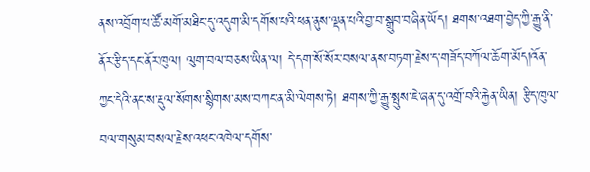ནས་འབྲོག་པ་ཚོ་མགོ་མཐིང་དུ་འདུག་མི་དགོས་པའི་ཕན་ནུས་ལྡན་པའི་བྱ་བ་སྒྲུབ་བཞིན་ཡོད། ཐགས་འཐག་བྱེད་ཀྱི་རྒྱུ་ནི་ནོར་རྩིད་དང་ནོར་ཁུལ། ལུག་བལ་བཅས་ཡིན་ལ། དེ་དག་སོ་སོར་བསལ་ནས་བཏག་རྗེས་ད་གཟོད་བཀོལ་ཆོག་མོད།འོན་ཀྱང་དེའི་ནང་ས་རྡུལ་སོགས་སྙིགས་མས་བཀང་ན་མི་ལེགས་ཏེ། ཐགས་ཀྱི་རྒྱུ་སྤུས་ཇེ་ཞན་དུ་འགྲོ་བའི་རྐྱེན་ཡིན། རྩིད་ཁུལ་བལ་གསུམ་བསལ་རྗེས་འཕང་འཁེལ་དགོས་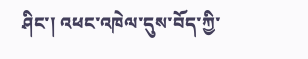ཤིང་། འཕང་འཁེལ་དུས་བོད་ཀྱི་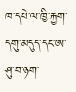ཁ་དཔེ་ལ་ཁྱི་རྐྱག་དགུ་མདུད་དང་ཨ་ཤུ་བ་ཉག་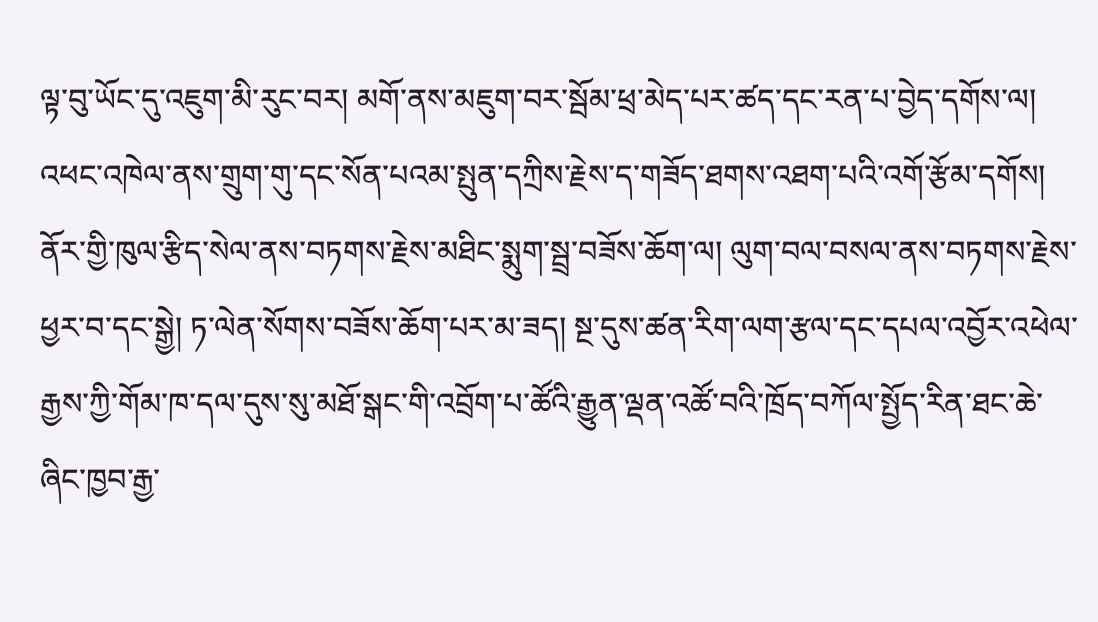ལྟ་བུ་ཡོང་དུ་འཇུག་མི་རུང་བར། མགོ་ནས་མཇུག་བར་སྦོམ་ཕྲ་མེད་པར་ཚད་དང་རན་པ་བྱེད་དགོས་ལ། འཕང་འཁེལ་ནས་གྲུག་གུ་དང་སོན་པའམ་སྤུན་དཀྲིས་རྗེས་ད་གཟོད་ཐགས་འཐག་པའི་འགོ་རྩོམ་དགོས།
ནོར་གྱི་ཁུལ་རྩིད་སེལ་ནས་བཏགས་རྗེས་མཐིང་སྨུག་སྦྲ་བཟོས་ཆོག་ལ། ལུག་བལ་བསལ་ནས་བཏགས་རྗེས་ཕྱར་བ་དང་སྒྱེ། ཏ་ལེན་སོགས་བཟོས་ཆོག་པར་མ་ཟད། སྔ་དུས་ཚན་རིག་ལག་རྩལ་དང་དཔལ་འབྱོར་འཕེལ་རྒྱས་ཀྱི་གོམ་ཁ་དལ་དུས་སུ་མཐོ་སྒང་གི་འབྲོག་པ་ཚོའི་རྒྱུན་ལྡན་འཚོ་བའི་ཁྲོད་བཀོལ་སྤྱོད་རིན་ཐང་ཆེ་ཞིང་ཁྱབ་རྒྱ་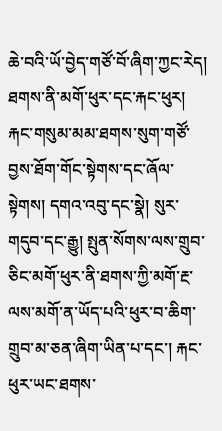ཆེ་བའི་ཡོ་བྱེད་གཙོ་བོ་ཞིག་ཀྱང་རེད།
ཐགས་ནི་མགོ་ཕུར་དང་རྐང་ཕུར། རྐང་གསུམ་མམ་ཐགས་སུག་གཙོ་བྱས་ཐོག་གོང་སྟེགས་དང་ཞོལ་སྟེགས། དགའ་འབུ་དང་སྣེ། སུར་གདུབ་དང་རྒྱུ། སྤུན་སོགས་ལས་གྲུབ་ཅིང་མགོ་ཕུར་ནི་ཐགས་ཀྱི་མགོ་རྔ་ལས་མགོ་ན་ཡོད་པའི་ཕུར་བ་ཆིག་གྲུབ་མ་ཅན་ཞིག་ཡིན་པ་དང་། རྐང་ཕུར་ཡང་ཐགས་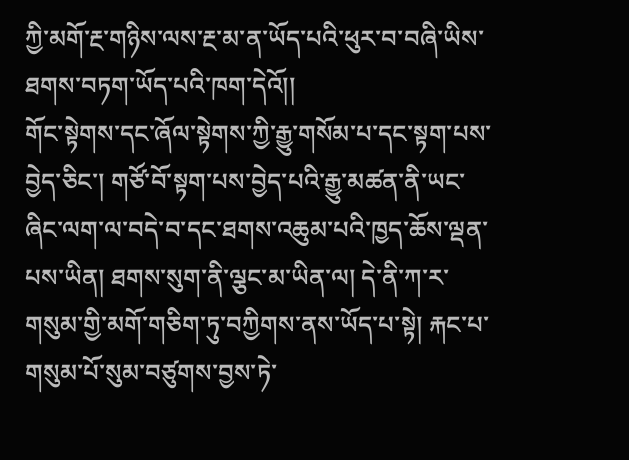ཀྱི་མགོ་རྔ་གཉིས་ལས་རྔ་མ་ན་ཡོད་པའི་ཕུར་བ་བཞི་ཡིས་ཐགས་བཏག་ཡོད་པའི་ཁག་དེའོ།།
གོང་སྟེགས་དང་ཞོལ་སྟེགས་ཀྱི་རྒྱུ་གསོམ་པ་དང་སྟག་པས་བྱེད་ཅིང་། གཙོ་བོ་སྟག་པས་བྱེད་པའི་རྒྱུ་མཚན་ནི་ཡང་ཞིང་ལག་ལ་བདེ་བ་དང་ཐགས་འཆུམ་པའི་ཁྱད་ཆོས་ལྡན་པས་ཡིན། ཐགས་སུག་ནི་ལྕང་མ་ཡིན་ལ། དེ་ནི་ཀ་ར་གསུམ་གྱི་མགོ་གཅིག་ཏུ་བཀྱིགས་ནས་ཡོད་པ་སྟེ། རྐང་པ་གསུམ་པོ་སུམ་བཙུགས་བྱས་ཏེ་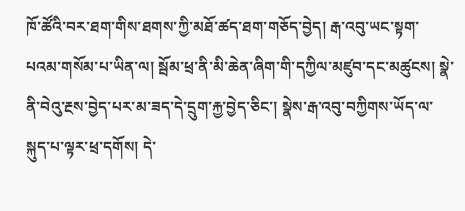ཁོ་ཚོའི་བར་ཐག་གིས་ཐགས་ཀྱི་མཐོ་ཚད་ཐག་གཅོད་བྱེད། རྒ་འབུ་ཡང་སྟག་པའམ་གསོམ་པ་ཡིན་ལ། སྦོམ་ཕྲ་ནི་མི་ཆེན་ཞིག་གི་དཀྱིལ་མཛུབ་དང་མཚུངས། སྣེ་ནི་བེའུ་རྔས་བྱེད་པར་མ་ཟད་དེ་དྲུག་རྐྱ་བྱེད་ཅིང་། སྣེས་རྒ་འབུ་བཀྱིགས་ཡོད་ལ་སྐུད་པ་ལྟར་ཕྲ་དགོས། དེ་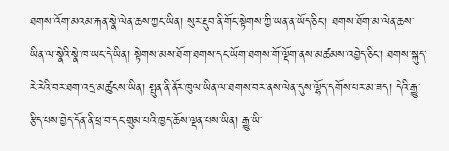ཐགས་འོག་མའམ་རྐན་སྣེ་ལེན་ཆས་ཀྱང་ཡིན། སུར་རྡུབ་ནི་གོང་སྟེགས་ཀྱི་ཡན་ན་ཡོད་ཅིང་། ཐགས་ཐོག་མ་ལེན་ཆས་ཡིན་ལ་སྣེའི་སྣེ་ཁ་ཡང་དེ་ཡིན། སྟེགས་མས་ཐོག་ཐགས་དང་ཡོག་ཐགས་གོ་ལྡོག་ནས་མཚམས་འབྱེད་ཅིང་། ཐགས་སྐུད་རེ་རེའི་བར་ཐག་འདྲ་མཚུངས་ཡིན། སྤུན་ནི་ནོར་ཁུལ་ཡིན་ལ་ཐགས་བར་ནས་ལེན་དུས་ལྷོད་དགོས་པར་མ་ཟད། དེའི་རྒྱུ་རྩིད་པས་བྱེད་དོན་ནི་ཕྲ་བ་དང་གྲུམ་པའི་ཁྱད་ཆོས་ལྡན་པས་ཡིན། རྒྱུ་ཡི་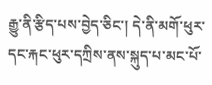རྒྱུ་ནི་རྩིད་པས་བྱེད་ཅིང་། དེ་ནི་མགོ་ཕུར་དང་རྐང་ཕུར་དཀྲིས་ནས་སྐུད་པ་མང་པོ་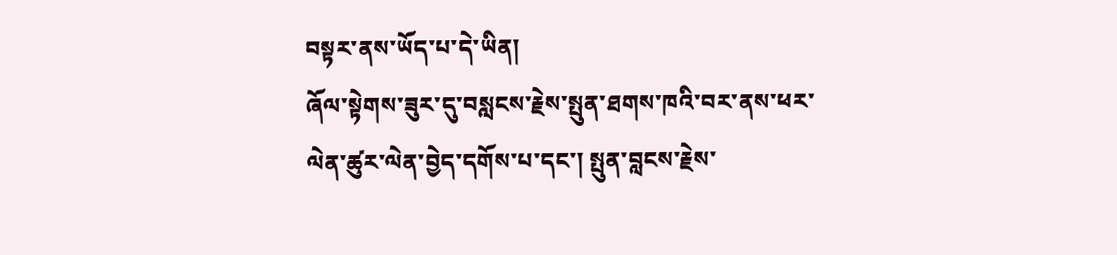བསྟར་ནས་ཡོད་པ་དེ་ཡིན།
ཞོལ་སྟེགས་ཟུར་དུ་བསླངས་རྗེས་སྤུན་ཐགས་ཁའི་བར་ནས་ཕར་ལེན་ཚུར་ལེན་བྱེད་དགོས་པ་དང་། སྤུན་བླངས་རྗེས་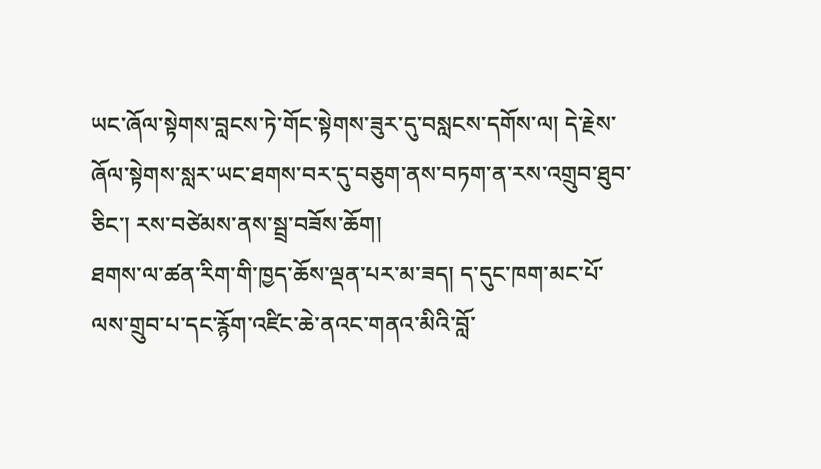ཡང་ཞོལ་སྟེགས་བླངས་ཏེ་གོང་སྟེགས་ཟུར་དུ་བསླངས་དགོས་ལ། དེ་རྗེས་ཞོལ་སྟེགས་སླར་ཡང་ཐགས་བར་དུ་བཅུག་ནས་བཏག་ན་རས་འགྲུབ་ཐུབ་ཅིང་། རས་བཙེམས་ནས་སྦྲ་བཟོས་ཆོག།
ཐགས་ལ་ཚན་རིག་གི་ཁྱད་ཆོས་ལྡན་པར་མ་ཟད། ད་དུང་ཁག་མང་པོ་ལས་གྲུབ་པ་དང་རྙོག་འཛིང་ཆེ་ནའང་གནའ་མིའི་བློ་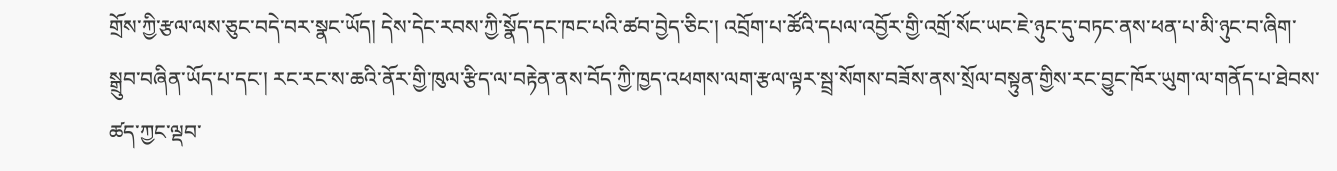གྲོས་ཀྱི་རྩལ་ལས་ཅུང་བདེ་བར་སྣང་ཡོད། དེས་དེང་རབས་ཀྱི་སྣོད་དང་ཁང་པའི་ཚབ་བྱེད་ཅིང་། འབྲོག་པ་ཚོའི་དཔལ་འབྱོར་གྱི་འགྲོ་སོང་ཡང་ཇེ་ཉུང་དུ་བཏང་ནས་ཕན་པ་མི་ཉུང་བ་ཞིག་སྒྲུབ་བཞིན་ཡོད་པ་དང་། རང་རང་ས་ཆའི་ནོར་གྱི་ཁུལ་རྩིད་ལ་བརྟེན་ནས་བོད་ཀྱི་ཁྱད་འཕགས་ལག་རྩལ་ལྟར་སྦྲ་སོགས་བཟོས་ནས་སྲོལ་བསྟུན་གྱིས་རང་བྱུང་ཁོར་ཡུག་ལ་གནོད་པ་ཐེབས་ཚད་ཀྱང་ལྡབ་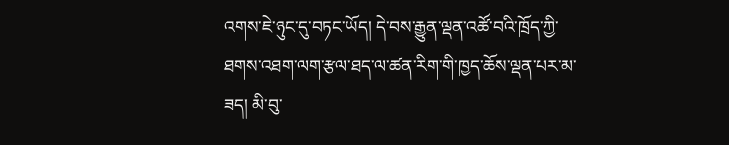འགས་ཇེ་ཉུང་དུ་བཏང་ཡོད། དེ་བས་རྒྱུན་ལྡན་འཚོ་བའི་ཁྲོད་ཀྱི་ཐགས་འཐག་ལག་རྩལ་ཐད་ལ་ཚན་རིག་གི་ཁྱད་ཆོས་ལྡན་པར་མ་ཟད། མི་བུ་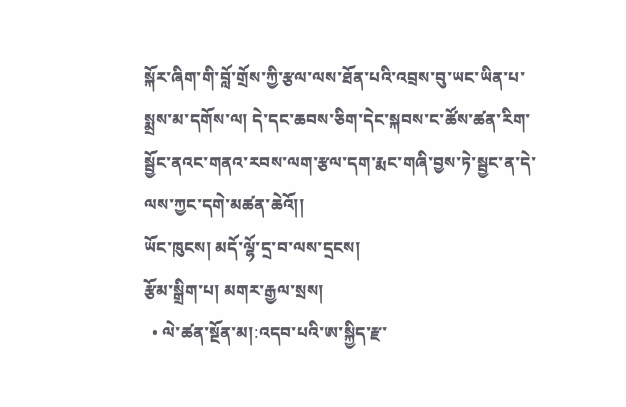སྐོར་ཞིག་གི་བློ་གྲོས་ཀྱི་རྩལ་ལས་ཐོན་པའི་འབྲས་བུ་ཡང་ཡིན་པ་སྨྲས་མ་དགོས་ལ། དེ་དང་ཆབས་ཅིག་དེང་སྐབས་ང་ཚོས་ཚན་རིག་སྦྱོང་ནའང་གནའ་རབས་ལག་རྩལ་དག་རྨང་གཞི་བྱས་ཏེ་སྦྱང་ན་དེ་ལས་ཀྱང་དགེ་མཚན་ཆེའོ།།
ཡོང་ཁུངས། མདོ་ལྷོ་དྲ་བ་ལས་དྲངས།
རྩོམ་སྒྲིག་པ། མགར་རྒྱལ་སྲས།
  • ལེ་ཚན་སྔོན་མ།:འདབ་པའི་ཨ་སྐྱིད་རྫ་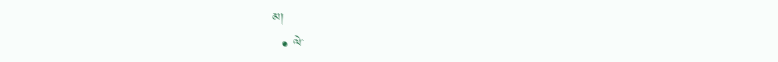མ།
  • ལེ་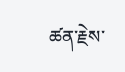ཚན་རྗེས་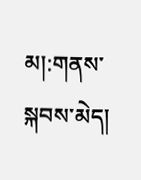མ།:གནས་སྐབས་མེད།